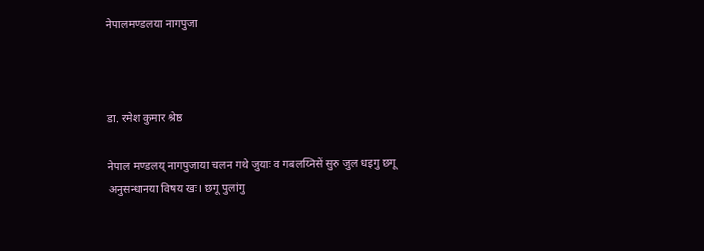नेपालमण्डलया नागपुजा



डा. रमेश कुमार श्रेष्ठ

नेपाल मण्डलय् नागपुजाया चलन गथे जुयाः व गबलय्निसें सुरु जुल धइगु छगू अनुसन्धानया विषय खः। छगू पुलांगु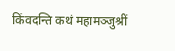किंवदन्ति कथं महामञ्जुश्रीं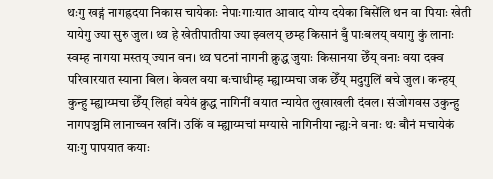थःगु खड्गं नागह्रदया निकास चायेकाः नेपाःगाःयात आवाद योग्य दयेका बिसेंलि थन वा पियाः खेती यायेगु ज्या सुरु जुल। थ्व हे खेतीपातीया ज्या झ्वलय् छम्ह किसानं बुँ पाःबलय् वयागु कुं लानाः स्वम्ह नागया मस्तय् ज्यान वन। थ्व घटनां नागनी क्रुद्ध जुयाः किसानया छेँय् वनाः वया दक्व परिवारयात स्याना बिल। केवल वया बःचाधीम्ह म्ह्याय्मचा जक छेँय् मदुगुलिं बचे जुल। कन्हय् कुन्हु म्ह्याय्मचा छेँय् लिहां वयेवं क्रुद्ध नागिनीं वयात न्यायेत लुखाखली दंवल। संजोगवस उकुन्हु नागपञ्चमि लानाच्वन खनिं। उकिं व म्ह्याय्मचां मग्यासे नागिनीया न्ह्यःने वनाः थः बौनं मचायेकं याःगु पापयात कयाः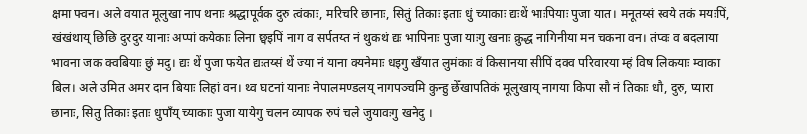क्षमा फ्वन। अले वयात मूलुखा नाप थनाः श्रद्धापूर्वक दुरु त्वंकाः, मरिचरि छानाः, सितुं तिकाः इताः धुं च्याकाः द्यःथें भाःपियाः पुजा यात। मनूतय्सं स्वये तकं मयःपिं, खंखंथाय् छिछि दुरदुर यानाः अप्पां कयेकाः लिना छ्वइपिं नाग व सर्पतय्त नं थुकथं द्यः भापिनाः पुजा याःगु खनाः क्रुद्ध नागिनीया मन चकना वन। तंप्वः व बदलाया भावना जक क्वबियाः छुं मदु। द्यः थें पुजा फयेत द्यःतय्सं थें ज्या नं याना क्यनेमाः धइगु खँयात लुमंकाः वं किसानया सीपिं दक्व परिवारया म्हं विष लिकयाः म्वाका बिल। अले उमित अमर दान बियाः लिहां वन। थ्व घटनां यानाः नेपालमण्डलय् नागपञ्चमि कुन्हु छेँखापतिकं मूलुखाय् नागया किपा सौ नं तिकाः धौ, दुरु, प्यारा छानाः, सितु तिकाः इताः धुपाँय् च्याकाः पुजा यायेगु चलन व्यापक रुपं चले जुयावःगु खनेदु ।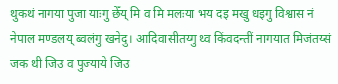थुकथं नागया पुजा याःगु छेँय् मि व मि मलःया भय दइ मखु धइगु विश्वास नं नेपाल मण्डलय् ब्वलंगु खनेदु। आदिवासीतय्गु थ्व किंवदन्तीं नागयात मिजंतय्सं जक थी जिउ व पुज्याये जिउ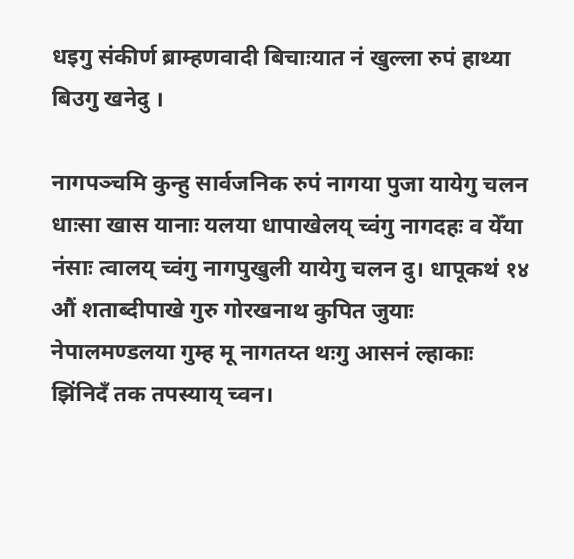धइगु संकीर्ण ब्राम्हणवादी बिचाःयात नं खुल्ला रुपं हाथ्या बिउगु खनेदु ।

नागपञ्चमि कुन्हु सार्वजनिक रुपं नागया पुजा यायेगु चलन धाःसा खास यानाः यलया धापाखेलय् च्वंगु नागदहः व येँया नंसाः त्वालय् च्वंगु नागपुखुली यायेगु चलन दु। धापूकथं १४ औं शताब्दीपाखे गुरु गोरखनाथ कुपित जुयाः नेपालमण्डलया गुम्ह मू नागतय्त थःगु आसनं ल्हाकाः झिंनिदँ तक तपस्याय् च्वन।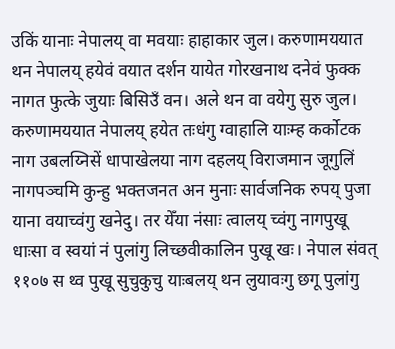उकिं यानाः नेपालय् वा मवयाः हाहाकार जुल। करुणामययात थन नेपालय् हयेवं वयात दर्शन यायेत गोरखनाथ दनेवं फुक्क नागत फुत्के जुयाः बिसिउँ वन। अले थन वा वयेगु सुरु जुल। करुणामययात नेपालय् हयेत तःधंगु ग्वाहालि याःम्ह कर्कोटक नाग उबलय्निसें धापाखेलया नाग दहलय् विराजमान जूगुलिं नागपञ्चमि कुन्हु भक्तजनत अन मुनाः सार्वजनिक रुपय् पुजा याना वयाच्वंगु खनेदु। तर येँया नंसाः त्वालय् च्वंगु नागपुखू धाःसा व स्वयां नं पुलांगु लिच्छवीकालिन पुखू खः। नेपाल संवत् ११०७ स थ्व पुखू सुचुकुचु याःबलय् थन लुयावःगु छगू पुलांगु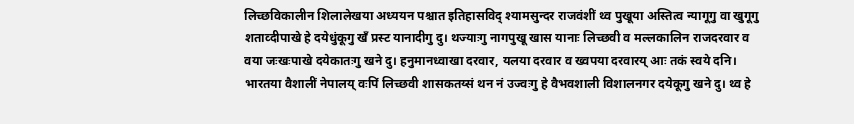लिच्छविकालीन शिलालेखया अध्ययन पश्चात इतिहासविद् श्यामसुन्दर राजवंशीं थ्व पुखूया अस्तित्व न्यागूगु वा खुगूगु शताव्दीपाखे हे दयेधुंकूगु खँ प्रस्ट यानादीगु दु। थज्याःगु नागपुखू खास यानाः लिच्छवी व मल्लकालिन राजदरवार व वया जःखःपाखे दयेकातःगु खने दु। हनुमानध्वाखा दरवार, यलया दरवार व ख्वपया दरवारय् आः तकं स्वये दनि। भारतया वैशालीं नेपालय् वःपिं लिच्छवी शासकतय्सं थन नं उज्वःगु हे वैभवशाली विशालनगर दयेकूगु खने दु। थ्व हे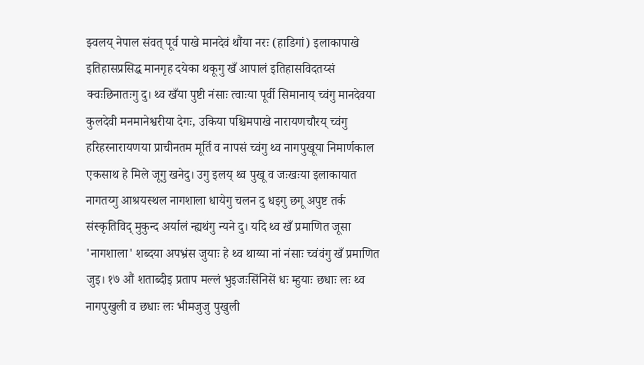झ्वलय् नेपाल संवत् पूर्व पाखे मानदेवं थौंया नरः (हाडिगां) इलाकापाखे इतिहासप्रसिद्ध मानगृह दयेका थकूगु खँ आपालं इतिहासविदतय्सं क्वःछिनातःगु दु। थ्व खँया पुष्टी नंसाः त्वाःया पूर्वी सिमानाय् च्वंगु मानदेवया कुलदेवी मनमानेश्वरीया देगः, उकिया पश्चिमपाखे नारायणचौरय् च्वंगु हरिहरनारायणया प्राचीनतम मूर्ति व नापसं च्वंगु थ्व नागपुखूया निमार्णकाल एकसाथ हे मिले जूगु खनेदु। उगु इलय् थ्व पुखू व जःखःया इलाकायात नागतय्गु आश्रयस्थल नागशाला धायेगु चलन दु धइगु छगू अपुष्ट तर्क संस्कृतिविद् मुकुन्द अर्यालं न्ह्यथंगु न्यने दु। यदि थ्व खँ प्रमाणित जूसा 'नागशाला' शब्दया अपभ्रंस जुयाः हे थ्व थाय्या नां नंसाः च्वंवंगु खँ प्रमाणित जुइ। १७ औं शताब्दीइ प्रताप मल्लं भुइजःसिंनिसें धः म्हुयाः छधाः लः थ्व नागपुखुली व छधाः लः भीमजुजु पुखुली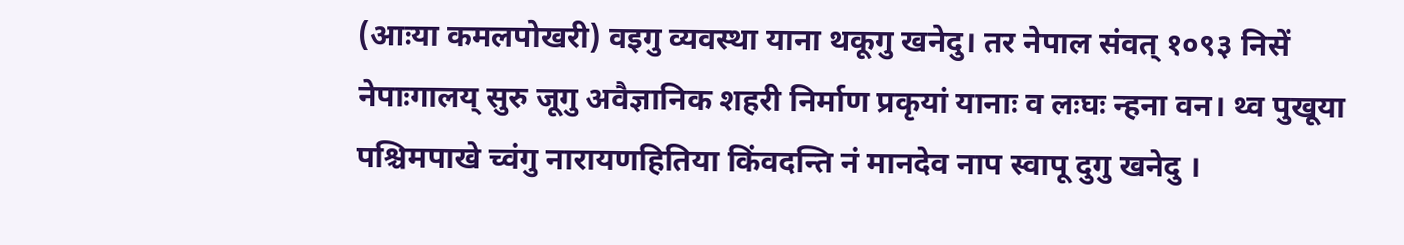(आःया कमलपोखरी) वइगु व्यवस्था याना थकूगु खनेदु। तर नेपाल संवत् १०९३ निसें नेपाःगालय् सुरु जूगु अवैज्ञानिक शहरी निर्माण प्रकृयां यानाः व लःघः न्हना वन। थ्व पुखूया पश्चिमपाखे च्वंगु नारायणहितिया किंवदन्ति नं मानदेव नाप स्वापू दुगु खनेदु ।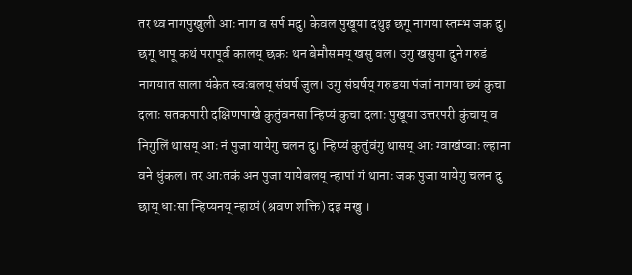तर थ्व नागपुखुली आः नाग व सर्प मदु। केवल पुखूया दथुइ छगू नागया स्तम्भ जक दु। छगू धापू कथं परापूर्व कालय् छकः थन बेमौसमय् खसु वल। उगु खसुया दुने गरुडं नागयात साला यंकेत स्वःबलय् संघर्ष जुल। उगु संघर्षय् गरुडया पंजां नागया छ्यं कुचा दलाः सतकपारी दक्षिणपाखे कुतुंवनसा न्हिप्यं कुचा दलाः पुखूया उत्तरपरी कुंचाय् व निगुलिं थासय् आः नं पुजा यायेगु चलन दु। न्हिप्यं कुतुंवंगु थासय् आः ग्वाखंप्वाः ल्हाना वने धुंकल। तर आःतकं अन पुजा यायेबलय् न्हापां गं थानाः जक पुजा यायेगु चलन दु छाय् धाःसा न्हिप्यनय् न्हाय्पं (श्रवण शक्ति) दइ मखु ।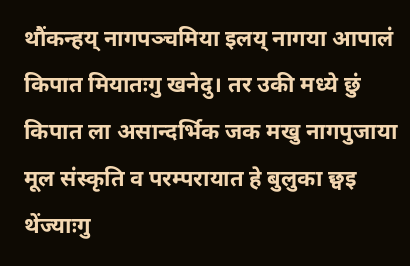थौंकन्हय् नागपञ्चमिया इलय् नागया आपालं किपात मियातःगु खनेदु। तर उकी मध्ये छुं किपात ला असान्दर्भिक जक मखु नागपुजाया मूल संस्कृति व परम्परायात हे बुलुका छ्वइ थेंज्याःगु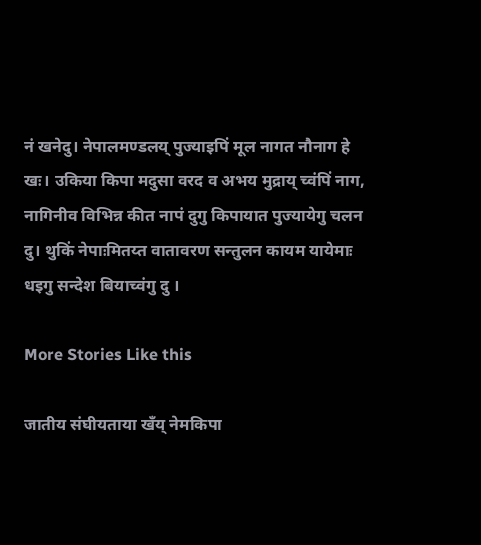नं खनेदु। नेपालमण्डलय् पुज्याइपिं मूल नागत नौनाग हे खः। उकिया किपा मदुसा वरद व अभय मुद्राय् च्वंपिं नाग, नागिनीव विभिन्न कीत नापं दुगु किपायात पुज्यायेगु चलन दु। थुकिं नेपाःमितय्त वातावरण सन्तुलन कायम यायेमाः धइगु सन्देश बियाच्वंगु दु ।

More Stories Like this

जातीय संघीयताया खँय् नेमकिपा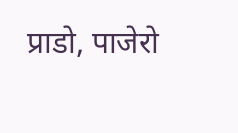प्राडो, पाजेरो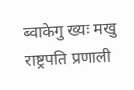ब्वाकेगु ख्यः मखु
राष्ट्रपति प्रणाली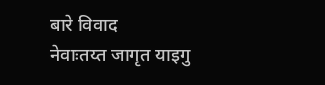बारे विवाद
नेवाःतय्त जागृत याइगु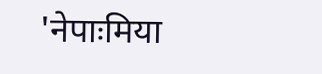'नेपाःमिया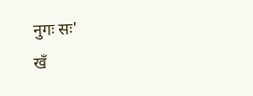नुगः सः'
खँ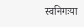स्वनिगःया